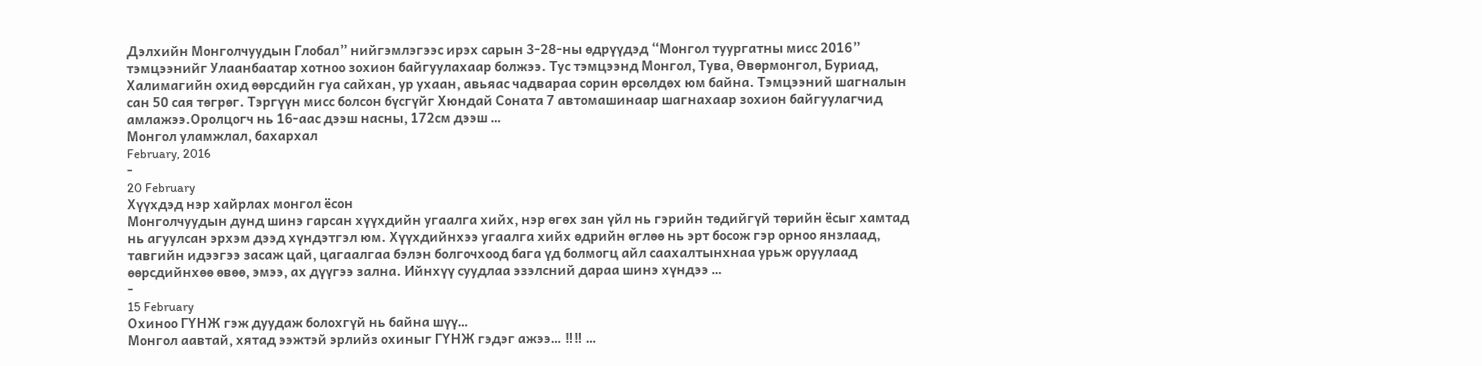Дэлхийн Монголчуудын Глобал” нийгэмлэгээс ирэх сарын 3-28-ны өдрүүдэд “Монгол туургатны мисс 2016” тэмцээнийг Улаанбаатар хотноо зохион байгуулахаар болжээ. Тус тэмцээнд Монгол, Тува, Өвөрмонгол, Буриад, Халимагийн охид өөрсдийн гуа сайхан, ур ухаан, авьяас чадвараа сорин өрсөлдөх юм байна. Тэмцээний шагналын сан 50 сая төгрөг. Тэргүүн мисс болсон бүсгүйг Хюндай Соната 7 автомашинаар шагнахаар зохион байгуулагчид амлажээ.Оролцогч нь 16-аас дээш насны, 172см дээш …
Монгол уламжлал, бахархал
February, 2016
-
20 February
Хүүхдэд нэр хайрлах монгол ёсон
Монголчуудын дунд шинэ гарсан хүүхдийн угаалга хийх, нэр өгөх зан үйл нь гэрийн төдийгүй төрийн ёсыг хамтад нь агуулсан эрхэм дээд хүндэтгэл юм. Хүүхдийнхээ угаалга хийх өдрийн өглөө нь эрт босож гэр орноо янзлаад, тавгийн идээгээ засаж цай, цагаалгаа бэлэн болгочхоод бага үд болмогц айл саахалтынхнаа урьж оруулаад өөрсдийнхөө өвөө, эмээ, ах дүүгээ зална. Ийнхүү суудлаа эзэлсний дараа шинэ хүндээ …
-
15 February
Охиноо ГҮНЖ гэж дуудаж болохгүй нь байна шүү…
Монгол аавтай, хятад ээжтэй эрлийз охиныг ГҮНЖ гэдэг ажээ… ‼‼ …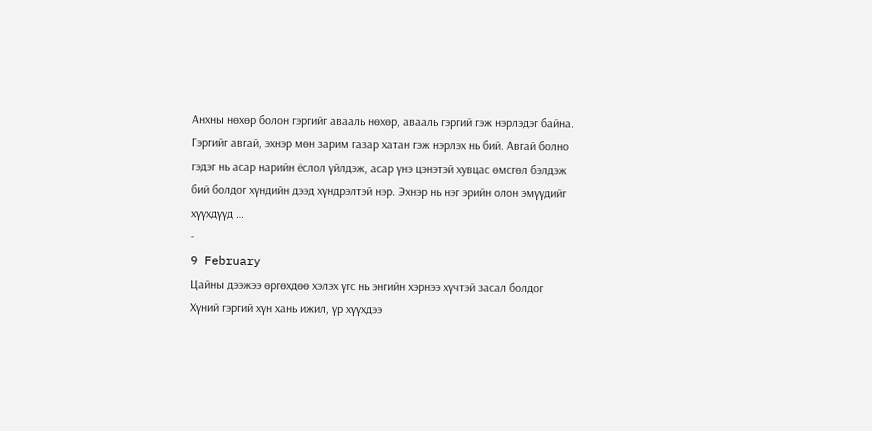Анхны нөхөр болон гэргийг авааль нөхөр, авааль гэргий гэж нэрлэдэг байна. Гэргийг авгай, эхнэр мөн зарим газар хатан гэж нэрлэх нь бий. Авгай болно гэдэг нь асар нарийн ёслол үйлдэж, асар үнэ цэнэтэй хувцас өмсгөл бэлдэж бий болдог хүндийн дээд хүндрэлтэй нэр. Эхнэр нь нэг эрийн олон эмүүдийг хүүхдүүд …
-
9 February
Цайны дээжээ өргөхдөө хэлэх үгс нь энгийн хэрнээ хүчтэй засал болдог
Хүний гэргий хүн хань ижил, үр хүүхдээ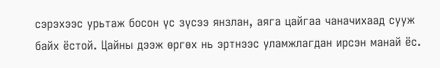сэрэхээс урьтаж босон үс зүсээ янзлан, аяга цайгаа чаначихаад сууж байх ёстой. Цайны дээж өргөх нь эртнээс уламжлагдан ирсэн манай ёс.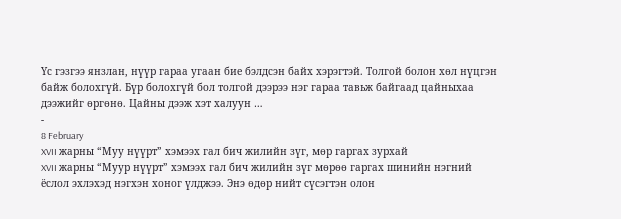Үс гэзгээ янзлан, нүүр гараа угаан бие бэлдсэн байх хэрэгтэй. Толгой болон хөл нүцгэн байж болохгүй. Бүр болохгүй бол толгой дээрээ нэг гараа тавьж байгаад цайныхаа дээжийг өргөнө. Цайны дээж хэт халуун …
-
8 February
XVII жарны “Муу нүүрт” хэмээх гал бич жилийн зүг, мөр гаргах зурхай
XVII жарны “Муур нүүрт” хэмээх гал бич жилийн зүг мөрөө гаргах шинийн нэгний ёслол эхлэхэд нэгхэн хоног үлджээ. Энэ өдөр нийт сүсэгтэн олон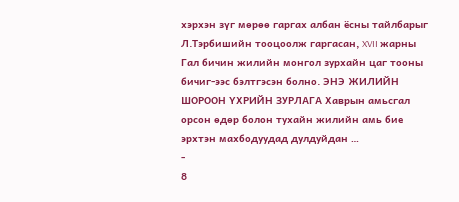хэрхэн зүг мөрөө гаргах албан ёсны тайлбарыг Л.Тэрбишийн тооцоолж гаргасан, XVII жарны Гал бичин жилийн монгол зурхайн цаг тооны бичиг-ээс бэлтгэсэн болно. ЭНЭ ЖИЛИЙН ШОРООН ҮХРИЙН ЗУРЛАГА Хаврын амьсгал орсон өдөр болон тухайн жилийн амь бие эрхтэн махбодуудад дулдуйдан …
-
8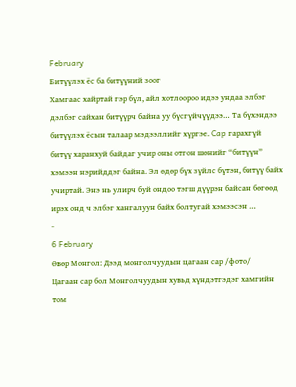February
Битүүлэх ёс ба битүүний зоог
Хамгаас хайртай гэр бүл, айл хотлоороо идээ ундаа элбэг дэлбэг сайхан битүүрч байна уу бүсгүйчүүдээ… Та бүхэндээ битүүлэх ёсын талаар мэдээллийг хүргэе. Cap гарахгүй битүү харанхуй байдаг учир оны отгон шөнийг “битүүн” хэмээн нэрийддэг байна. Эл өдөр бүх зүйлс бүтэн, битүү байх учиртай. Энэ нь улирч буй ондоо тэгш дүүрэн байсан бөгөөд ирэх онд ч элбэг хангалуун байх болтугай хэмээсэн …
-
6 February
Өвөр Монгол: Дээд монголчуудын цагаан сар /фото/
Цагаан сар бол Монголчуудын хувьд хүндэтгэдэг хамгийн том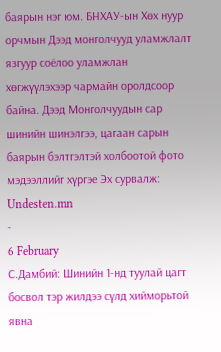баярын нэг юм. БНХАУ-ын Хөх нуур орчмын Дээд монголчууд уламжлалт язгуур соёлоо уламжлан хөгжүүлэхээр чармайн оролдсоор байна. Дээд Монголчуудын сар шинийн шинэлгээ, цагаан сарын баярын бэлтгэлтэй холбоотой фото мэдээллийг хүргэе Эх сурвалж: Undesten.mn
-
6 February
С.Дамбий: Шинийн 1-нд туулай цагт босвол тэр жилдээ сүлд хийморьтой явна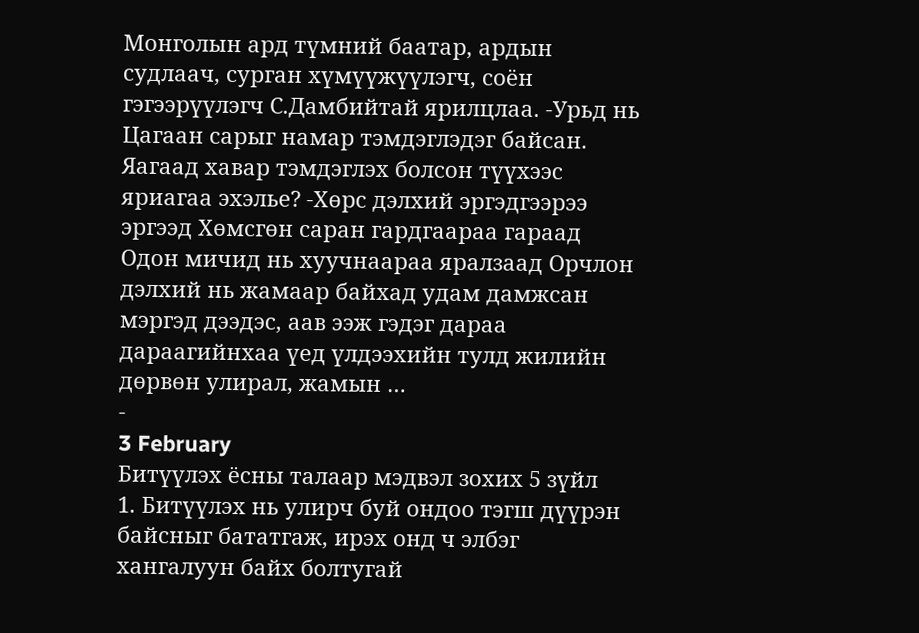Монголын ард түмний баатар, ардын судлаач, сурган хүмүүжүүлэгч, соён гэгээрүүлэгч С.Дамбийтай ярилцлаа. -Урьд нь Цагаан сарыг намар тэмдэглэдэг байсан. Яагаад хавар тэмдэглэх болсон түүхээс яриагаа эхэлье? -Хөрс дэлхий эргэдгээрээ эргээд Хөмсгөн саран гардгаараа гараад Одон мичид нь хуучнаараа яралзаад Орчлон дэлхий нь жамаар байхад удам дамжсан мэргэд дээдэс, аав ээж гэдэг дараа дараагийнхаа үед үлдээхийн тулд жилийн дөрвөн улирал, жамын …
-
3 February
Битүүлэх ёсны талаар мэдвэл зохих 5 зүйл
1. Битүүлэх нь улирч буй ондоо тэгш дүүрэн байсныг бататгаж, ирэх онд ч элбэг хангалуун байх болтугай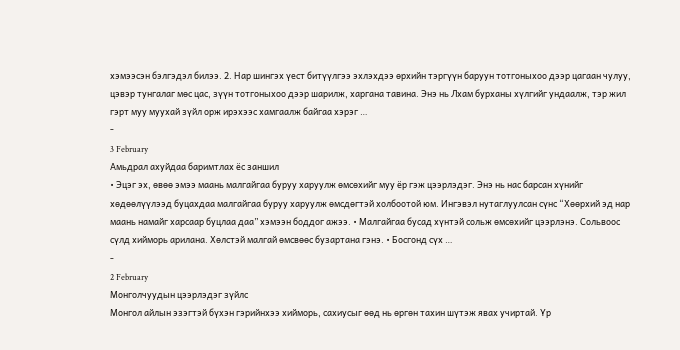хэмээсэн бэлгэдэл билээ. 2. Нар шингэх үест битүүлгээ эхлэхдээ өрхийн тэргүүн баруун тотгоныхоо дээр цагаан чулуу, цэвэр тунгалаг мөс цас, зүүн тотгоныхоо дээр шарилж, харгана тавина. Энэ нь Лхам бурханы хүлгийг ундаалж, тэр жил гэрт муу муухай зүйл орж ирэхээс хамгаалж байгаа хэрэг …
-
3 February
Амьдрал ахуйдаа баримтлах ёс заншил
• Эцэг эх, өвөө эмээ маань малгайгаа буруу харуулж өмсөхийг муу ёр гэж цээрлэдэг. Энэ нь нас барсан хүнийг хөдөөлүүлээд буцахдаа малгайгаа буруу харуулж өмсдөгтэй холбоотой юм. Ингэвэл нутаглуулсан сүнс “Хөөрхий эд нар маань намайг харсаар буцлаа даа” хэмээн боддог ажээ. • Малгайгаа бусад хүнтэй сольж өмсөхийг цээрлэнэ. Сольвоос сүлд хийморь арилана. Хөлстэй малгай өмсвөөс бузартана гэнэ. • Босгонд сүх …
-
2 February
Монголчуудын цээрлэдэг зүйлс
Монгол айлын эзэгтэй бүхэн гэрийнхээ хийморь, сахиусыг өөд нь өргөн тахин шүтэж явах учиртай. Үр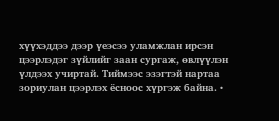хүүхэддээ дээр үеэсээ уламжлан ирсэн цээрлэдэг зүйлийг заан сургаж, өвлүүлэн үлдээх учиртай. Тиймээс эзэгтэй нартаа зориулан цээрлэх ёсноос хүргэж байна. •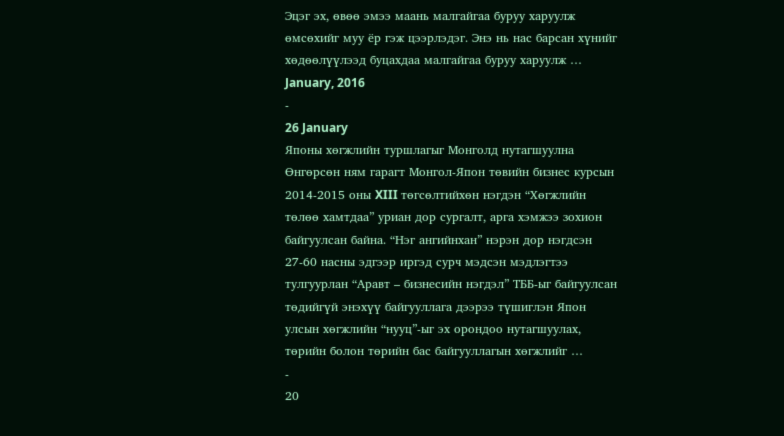Эцэг эх, өвөө эмээ маань малгайгаа буруу харуулж өмсөхийг муу ёр гэж цээрлэдэг. Энэ нь нас барсан хүнийг хөдөөлүүлээд буцахдаа малгайгаа буруу харуулж …
January, 2016
-
26 January
Японы хөгжлийн туршлагыг Монголд нутагшуулна
Өнгөрсөн ням гарагт Монгол-Япон төвийн бизнес курсын 2014-2015 оны XIII төгсөлтийхөн нэгдэн “Хөгжлийн төлөө хамтдаа” уриан дор сургалт, арга хэмжээ зохион байгуулсан байна. “Нэг ангийнхан” нэрэн дор нэгдсэн 27-60 насны эдгээр иргэд сурч мэдсэн мэдлэгтээ тулгуурлан “Аравт – бизнесийн нэгдэл” ТББ-ыг байгуулсан төдийгүй энэхүү байгууллага дээрээ түшиглэн Япон улсын хөгжлийн “нууц”-ыг эх орондоо нутагшуулах, төрийн болон төрийн бас байгууллагын хөгжлийг …
-
20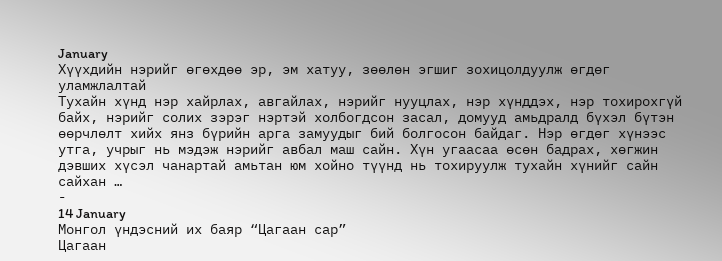January
Хүүхдийн нэрийг өгөхдөө эр, эм хатуу, зөөлөн эгшиг зохицолдуулж өгдөг уламжлалтай
Тухайн хүнд нэр хайрлах, авгайлах, нэрийг нууцлах, нэр хүнддэх, нэр тохирохгүй байх, нэрийг солих зэрэг нэртэй холбогдсон засал, домууд амьдралд бүхэл бүтэн өөрчлөлт хийх янз бүрийн арга замуудыг бий болгосон байдаг. Нэр өгдөг хүнээс утга, учрыг нь мэдэж нэрийг авбал маш сайн. Хүн угаасаа өсөн бадрах, хөгжин дэвших хүсэл чанартай амьтан юм хойно түүнд нь тохируулж тухайн хүнийг сайн сайхан …
-
14 January
Монгол үндэсний их баяр “Цагаан сар”
Цагаан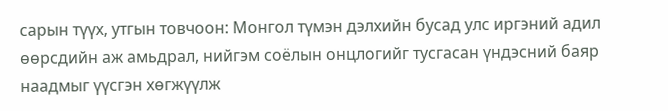сарын түүх, утгын товчоон: Монгол түмэн дэлхийн бусад улс иргэний адил өөрсдийн аж амьдрал, нийгэм соёлын онцлогийг тусгасан үндэсний баяр наадмыг үүсгэн хөгжүүлж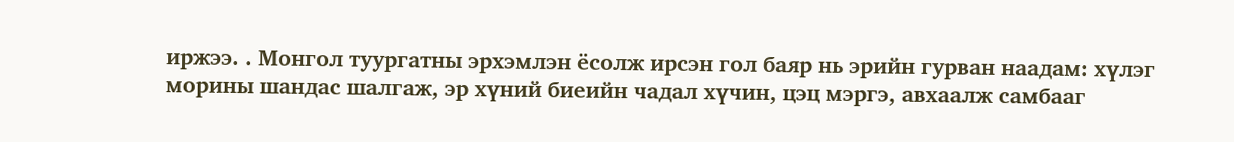иржээ. . Монгол туургатны эрхэмлэн ёсолж ирсэн гол баяр нь эрийн гурван наадам: хүлэг морины шандас шалгаж, эр хүний биеийн чадал хүчин, цэц мэргэ, авхаалж самбааг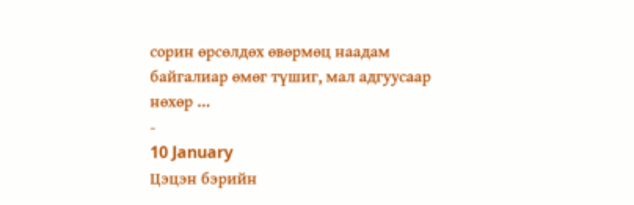сорин өрсөлдөх өвөрмөц наадам байгалиар өмөг түшиг, мал адгуусаар нөхөр …
-
10 January
Цэцэн бэрийн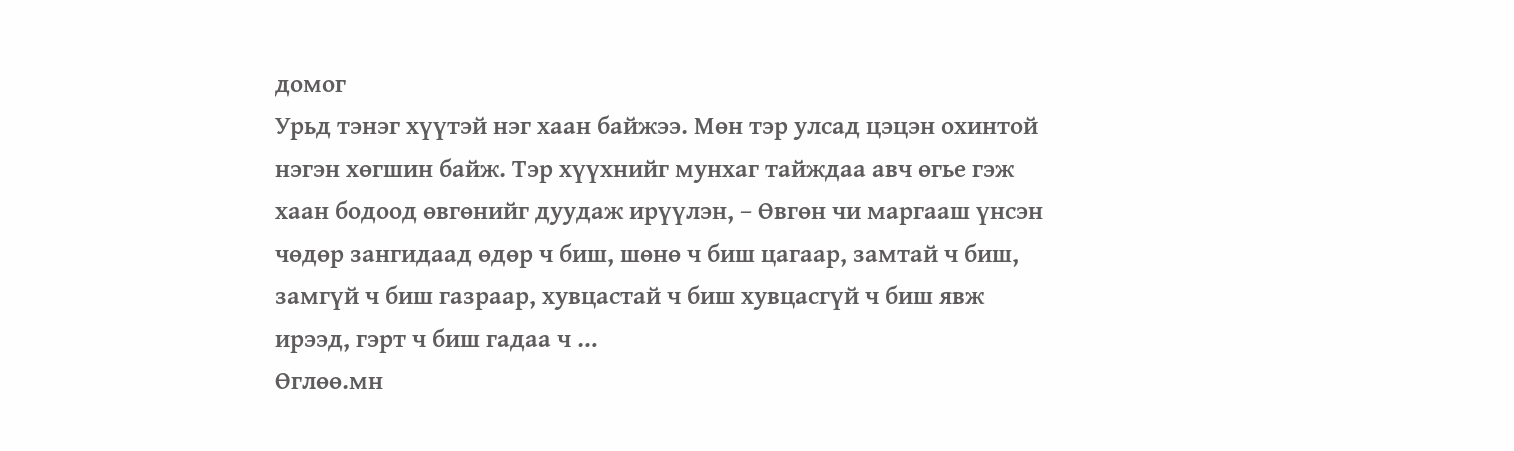домог
Урьд тэнэг хүүтэй нэг хаан байжээ. Мөн тэр улсад цэцэн охинтой нэгэн хөгшин байж. Тэр хүүхнийг мунхаг тайждаа авч өгье гэж хаан бодоод өвгөнийг дуудаж ирүүлэн, – Өвгөн чи маргааш үнсэн чөдөр зангидаад өдөр ч биш, шөнө ч биш цагаар, замтай ч биш, замгүй ч биш газраар, хувцастай ч биш хувцасгүй ч биш явж ирээд, гэрт ч биш гадаа ч …
Өглөө.мн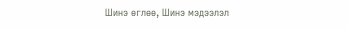Шинэ өглөө, Шинэ мэдээлэл